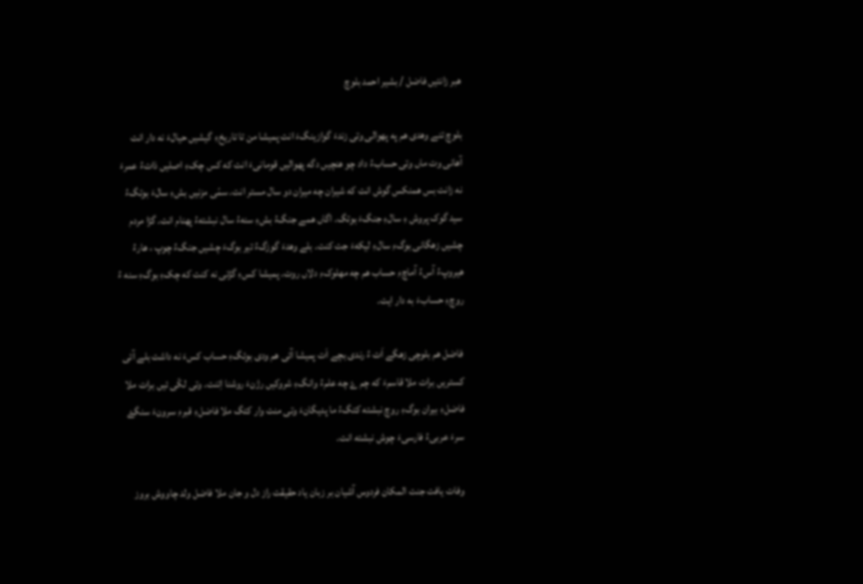هبر زانتیں فاضل / بشیر احمد بلوچ

بلوچ تنے وهدی هم په پهوالی وتی زندءَ گوازینگءَ انت پمیشا من تا تاریخءِ گیشیں حیالءَ نه دار انت آهانی وت ماں وتی حسابءُ داد چو هنچیں دگه پهوالیں قومانیءَ انت که کس چکءِ اصلیں ذاتءُ عمرءَ نه زانت بس همنکس گوش انت که شیران چه میران دو سال مستر انت. سمّی مزنیں بشءِ سالءَ بوتگءُ سید گوک پروش ءِ سالءِ جنگءَ بوتگ. اگاں همے جنگءُ بشءِ سنهءُ سال نبشتهءُ پهنام انت. گڑا مردم چشیں زهگانی بوگءِ سالءِ لیکهءَ جت کنت. بلے وهدءَ گوزگءُ تیر بوگءَ چشیں جنگءُ چوپ ، هارءُ هیروپءُ آسءُ آماچءِ حساب هم چه مهلوکءِ دلاں روت. پمیشا کسءِ گڑتی نه کنت که چکءِ بوگءِ سنه ءُ روچءِ حسابءَ به دار ایت.

فاضل هم بلوچی زهگے اَت ءُ رندی بچے اَت پمیشا آئی هم ودی بوئگءِ حساب کسءَ نه داشت بلے آئی کستریں برات ملا قاسمءَ که چم ۓ چه علمءُ وانگءِ شروکیں رژنءَ روشنا اِتنت. وتی لکّی ئیں برات ملا فاضلءِ بیران بوگءِ روچ نبشته کتگءُ ما پدیگانءَ وتی منت وار کتگ ملا فاضلءِ قبرءِ سرونءَ سنگۓ سرءَ عربیءُ فارسیءَ چوش نبشته انت.

وفات یافت جنت المکان فردوس آشیان بر زبان یاد حقیقت راز دل و جان ملا فاضل ولد چاووش بروز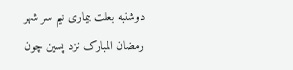دوشنبه بعلت بیماری نیم سر شهر رمضان المبارک نزد پسین چون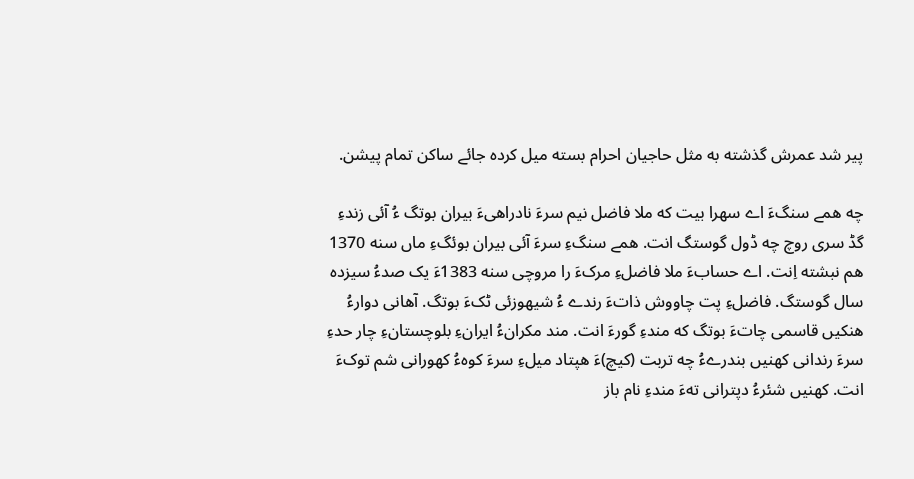پیر شد عمرش گذشته به مثل حاجیان احرام بسته میل کرده جائے ساکن تمام پیشن.

چه همے سنگءَ اے سهرا بیت که ملا فاضل نیم سرءَ نادراهیءَ بیران بوتگ ءُ آئی زندءِ گڈ سری روچ چه ڈول گوستگ انت. همے سنگءِ سرءَ آئی بیران بوئگءِ ماں سنه 1370 هم نبشته اِنت. اے حسابءَ ملا فاضلءِ مرکءَ را مروچی سنه 1383ءَ یک صدءُ سیزده سال گوستگ. فاضلءِ پت چاووش ذاتءَ رندے ءُ شیهوزئی ٹکءَ بوتگ. آهانی دوارءُ هنکیں قاسمی چاتءَ بوتگ که مندءِ گورءَ انت. مند مکرانءُ ایرانءِ بلوچستانءِ چار حدءِ سرءَ رندانی کهنیں بندرےءُ چه تربت (کیچ)ءَ هپتاد میلءِ سرءَ کوهءُ کهورانی شم توکءَ انت. کهنیں شئرءُ دپترانی تهءَ مندءِ نام باز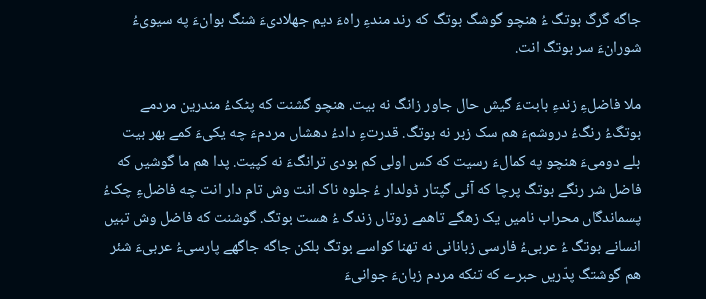جاگه گرگ بوتگ ءُ هنچو گوشگ بوتگ که رند مندءِ راهءَ دیم جهلادیءَ شنگ بوانءَ په سیویءُ شورانءَ سر بوتگ انت.

ملا فاضلءِ زندءِ بابتءَ گیش حال جاور زانگ نه بیت. هنچو گشنت که پٹکءُ مندرین مردمے بوتگءُ رنگءُ دروشمءَ هم سک زبر نه بوتگ. قدرتءِ دادءُ دهشاں مردمءَ چه یکیءَ کمے بهر بیت بلے دومیءَ هنچو په کمالءَ رسیت که کس اولی کم بودی ترانگءَ نه کپیت. پدا هم ما گوشیں که فاضل شر رنگے بوتگ پرچا که آئی گپتار ڈولدار ءُ جلوه ناک انت وش تام دار انت چه فاضلءِ چکءُ پسماندگاں محراب نامیں یک زهگے تاهمے زوتاں زندگ ءُ هست بوتگ. گوشنت که فاضل وش تبیں انسانے بوتگ ءُ عربیءُ فارسی زبانانی نه تهنا کواسے بوتگ بلکن جاگه جاگهے پارسیءُ عربیءَ شئر هم گوشتگ پدّریں حبرے که تنکه مردم زبانءَ جوانیءَ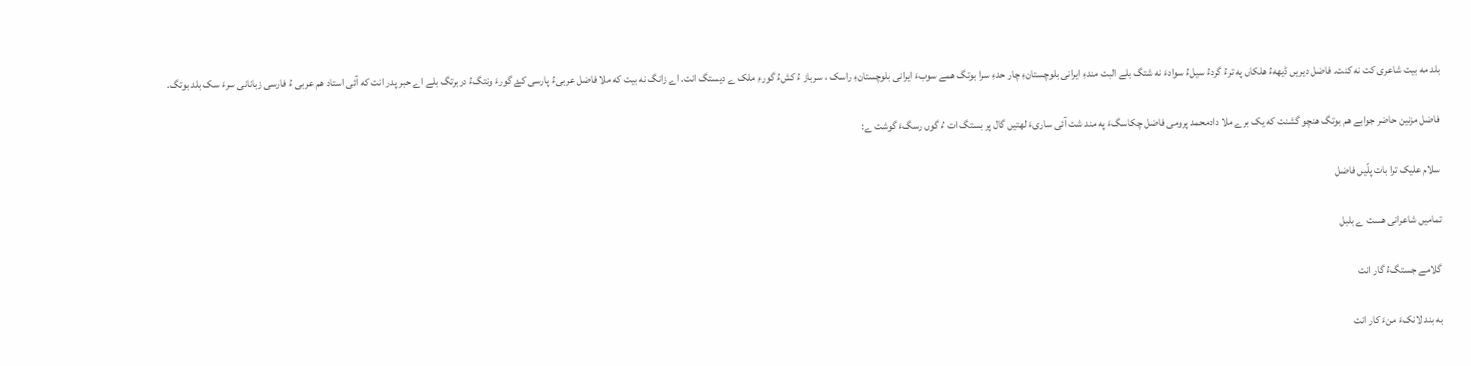بلد مه بیت شاعری کت نه کنت. فاضل دیریں ڈیههءُ هلکاں په ترءُ گردءُ سیلءُ سوادءَ نه شتگ بلے البت مندءِ ایرانی بلوچستانءِ چار حدءِ سرا بوتگ همے سوبءَ ایرانی بلوچستانءِ راسک ، سرباز ءُ کشءُ گورءِ ملک ے دیستگ انت. اے زانگ نه بیت که ملا فاضل عربیءُ پارسی کۓ گورءَ ونتگءُ دربرتگ بلے اے حبر پدر انت که آئی استاد هم عربی ءُ فارسی زبانانی سرءَ سک بلد بوتگ.

فاضل مزنین حاضر جوابے هم بوتگ هنچو گشنت که یک برے ملا دادمحمد پرومی فاضل چکاسگءَ په مند شت آئی ساریءَ لهتیں گال پر بستگ ات ءُ گوں رسگءَ گوشت ے:

سلام علیک ترا بات پلّیں فاضل

تمامیں شاعرانی هست ے بلبل

گلامے جستگءُ گار انت

به بند لانکءَ منءَ کار انت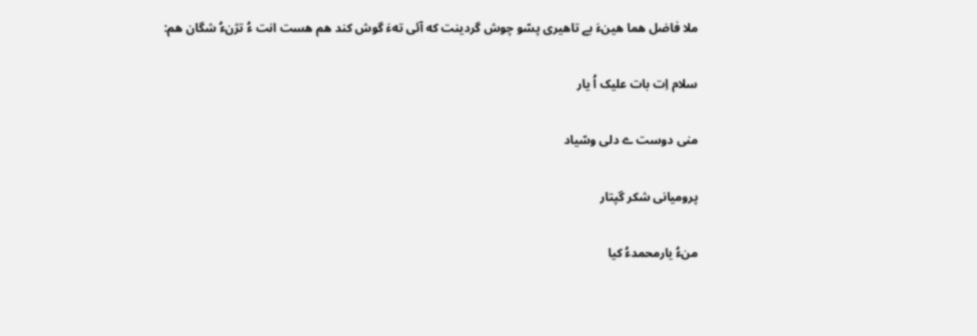ملا فاضل هما هینءَ بے تاهیری پسّو چوش گردینت که آئی تهءَ گوش کند هم هست انت ءُ تژنءُ شگان هم:

سلام اِت بات علیک اُ یار

منی دوست ے دلی وسّیاد

پرومیانی شکر گپتار

منءُ یارمحمدءُ کیا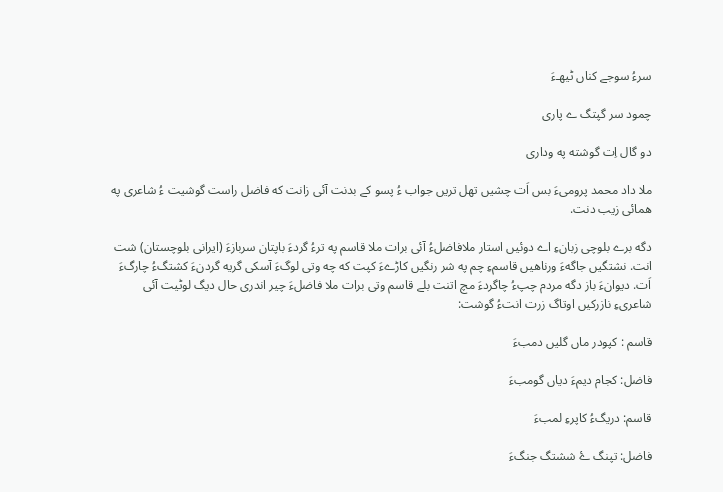سرءُ سوجے کناں ٹیهـءَ

چمود سر گپتگ ے پاری

دو گال اِت گوشته په وداری

ملا داد محمد پرومیءَ بس اَت چشیں تهل تریں جواب ءُ پسو کے بدنت آئی زانت که فاضل راست گوشیت ءُ شاعری په همائی زیب دنت.

دگه برے بلوچی زبانءِ اے دوئیں استار ملافاضلءُ آئی برات ملا قاسم په ترءُ گردءَ باپتان سربازءَ (ایرانی بلوچستان) شت انت. نشتگیں جاگهءَ ورناهیں قاسمءِ چم په شر رنگیں کاڑےءَ کپت که چه وتی لوگءَ آسکی گریه گردنءَ کشتگءُ چارگءَ اَت. دیوانءَ باز دگه مردم چپءُ چاگردءَ مچ اتنت بلے قاسم وتی برات ملا فاضلءَ چیر اندری حال دیگ لوٹیت آئی شاعریءِ نازرکیں اوتاگ زرت انتءُ گوشت:

قاسم : کپودر ماں گلیں دمبءَ

فاضل: کجام دیمءَ دیاں گومبءَ

قاسم: دریگءُ کاپرءِ لمبءَ

فاضل: تپنگ ۓ ششتگ جنگءَ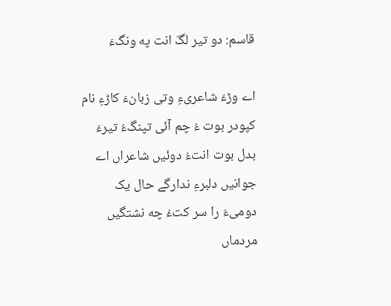قاسم: دو تیر لگّ انت په ونگءَ

اے وڑءَ شاعریءِ وتی زبانءَ کاڑءِ نام کپودر بوت ءُ چم آئی تپنگءُ تیرءَ بدل بوت انتءُ دوئیں شاعراں اے جوانیں دلبرءِ ندارگے حال یک دومیءَ را سر کتءُ چه نشتگیں مردماں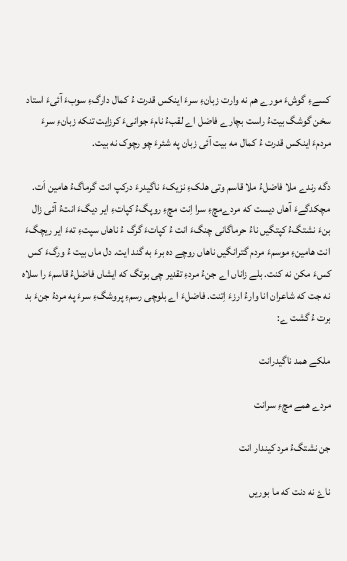کسےءِ گوشءَ مورے هم نه وارت زبانءِ سرءَ اینکس قدرت ءُ کمال دارگءِ سوبءَ آئیءَ استاد سخن گوشگ بیتءُ راست بچارے فاضل اے لقبءُ نامءَ جوانیءَ کرزایت تنکه زبانءِ سرءَ مردمءَ اینکس قدرت ءُ کمال مه بیت آئی زبان په شئرءَ چو رچوک نه بیت.

دگه رندے ملا فاضلءُ ملا قاسم وتی هلکءِ نزیکءَ ناگیدرءَ درکپ انت گرماگءُ هامین اَت. مچکدگےءَ آهاں دیست که مردےمچءِ سرا اِنت مچءِ روپگءُ کپاتءِ ایر دیگءَ انتءُ آئی زال بنءَ نشتگءُ کپتگیں ناءُ حرماگانی چنگءَ انت ءُ کپاتءَ گرگ ءُ ناهاں سپتءِ تهءَ ایر ریچگءَ انت هامینءِ موسمءَ مردم گترانگیں ناهاں روچے ده برءَ به گند ایت. دل ماں بیت ءُ ورگءَ کس کسءَ مکن نه کنت. بلے زاناں اے جنءُ مردءِ تقدیر چی بوتگ که ایشاں فاضلءُ قاسمءَ را سلاه نه جت که شاعران انا وارءُ ارزءَ اِتنت. فاضلءَ اے بلوچی رسمءِ پروشگءِ سرءَ په مردءُ جنءَ بد برت ءُ گشت ے:

ملکے همد ناگیدرانت

مردے همے مچءِ سرانت

جن نشتگءُ مرد کیندار انت

ناۓ نه دنت که ما بوریں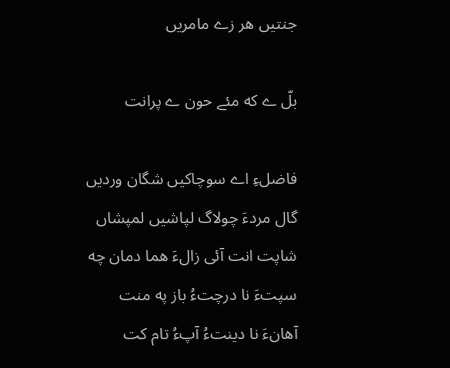جنتیں هر زے مامریں

بلّ ے که مئے حون ے پرانت

فاضلءِ اے سوچاکیں شگان وردیں گال مردءَ چولاگ لپاشیں لمپشاں شاپت انت آئی زالءَ هما دمان چه سپتءَ نا درچتءُ باز په منت آهانءَ نا دینتءُ آپءُ تام کت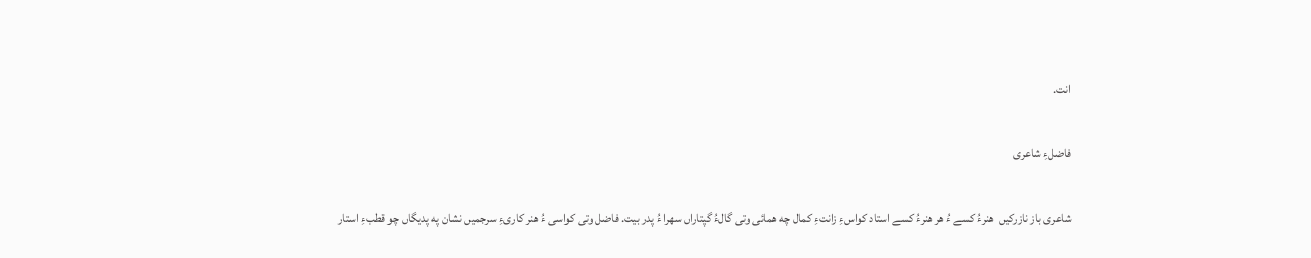انت.

فاضلءِ شاعری

شاعری باز نازرکیں  هنرءُ کسے ءُ هر هنرءُ کسے استاد کواسءِ زانتءِ کمال چه همائی وتی گالءُ گپتاراں سهرا ءُ پدر بیت. فاضل وتی کواسی ءُ هنر کاریءِ سرجمیں نشان په پدیگاں چو قطبءِ استار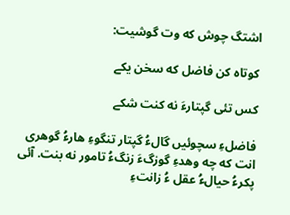اشتگ چوش که وت گوشیت:

کوتاه کن فاضل که سخن یکے

کس تئی گپتارءَ نه کنت شکے

فاضلءِ سچوئیں گالءُ گپتار تنگوءِ هارءُ گوهری انت که چه وهدءِ گوزگءَ زنگءُ تامور نه بنت. آئی پکرءُ حیالءُ عقل ءُ زانتءِ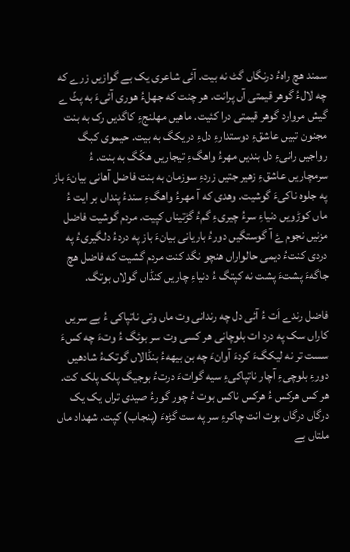سمند هچ راهءُ درنگاں گٹ نه بیت. آئی شاعری یک بے گوازیں زرے که چه لالءُ گوهر قیمتی آں پرانت. هر چنت که جهلءُ هوری آئیءَ به پٹّ ے گیش مروارد گوهر قیمتی درا کئیت. ماهیں مهلنجءِ کاگدیں رک به بنت مجنون تبیں عاشقءِ دوستدارءِ دلءِ دریکگ به بیت. حیموی کبگ رواجیں رانیءِ دل بندیں مهرءُ واهگءِ تیجاریں هکّگ به بنت. ءُ سرمچاریں عاشقءِ زهیر جتیں زردءِ سوزمان به بنت فاضل آهانی بیانءَ باز په جلوه ناکیءَ گوشیت. وهدی که آ مهرءُ واهگءِ سندءُ پنداں بر ایت ءُ ماں کوڑویں دنیاءِ سرءُ چیریءِ گمءُ گڑتیناں کپیت. مردم گوشیت فاضل مزنیں نجوم ۓ آ گوستگیں دورءُ باریانی بیانءَ باز په دردءُ دلگیریءُ په دردی کنتءُ دیمی حالواراں هنچو نگد کنت مردم گشیت که فاضل هچ جاگهءَ پشتءَ پشت نه کپتگ ءُ دنیاءِ چاریں کنڈاں گولاں بوتگ.

فاضل رندے اَت ءُ آئی دل چه رندانی وت ماں وتی ناتپاکی ءُ بے سریں کاراں سک په درد ات بلوچانی هر کسی وت سر بوئگ ءُ وتءَ چه کسءَ سست تر نه لیکگءَ کردءَ آوانءَ چه بن بیههءُ بنڈالاں گوتکءُ شادهیں دورءِ بلوچیءِ آچار ناتپاکیءِ سیه گواتءَ درتءُ بوجیگ پلک پلک کت. هر کس هرکس ءُ هرکس ناکس بوت ءُ چور گورءُ صیدی تراں یک یک درگاں درگاں بوت انت چاکرءِ سر په ست گڑهءَ (پنجاب) کپت. شهداد ماں ملتاں بے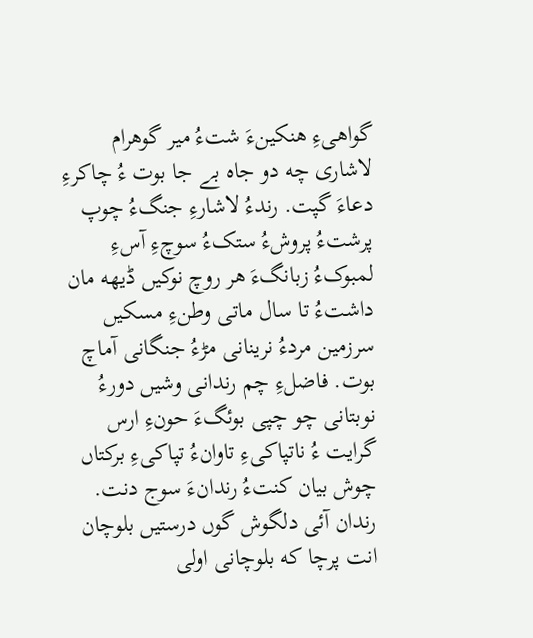گواهیءِ هنکینءَ شتءُ میر گوهرام لاشاری چه دو جاه بے جا بوت ءُ چاکرءِ دعاءَ گپت. رندءُ لاشارءِ جنگءُ چوپ پرشتءُ پروشءُ ستکءُ سوچءِ آسءِ لمبوکءُ زبانگءَ هر روچ نوکیں ڈیهه مان داشتءُ تا سال ماتی وطنءِ مسکیں سرزمین مردءُ نرینانی مڑءُ جنگانی آماچ بوت. فاضلءِ چم رندانی وشیں دورءُ نوبتانی چو چپی بوئگءَ حونءِ ارس گرایت ءُ ناتپاکیءِ تاوانءُ تپاکیءِ برکتاں چوش بیان کنتءُ رندانءَ سوج دنت. رندان آئی دلگوش گوں درستیں بلوچان انت پرچا که بلوچانی اولی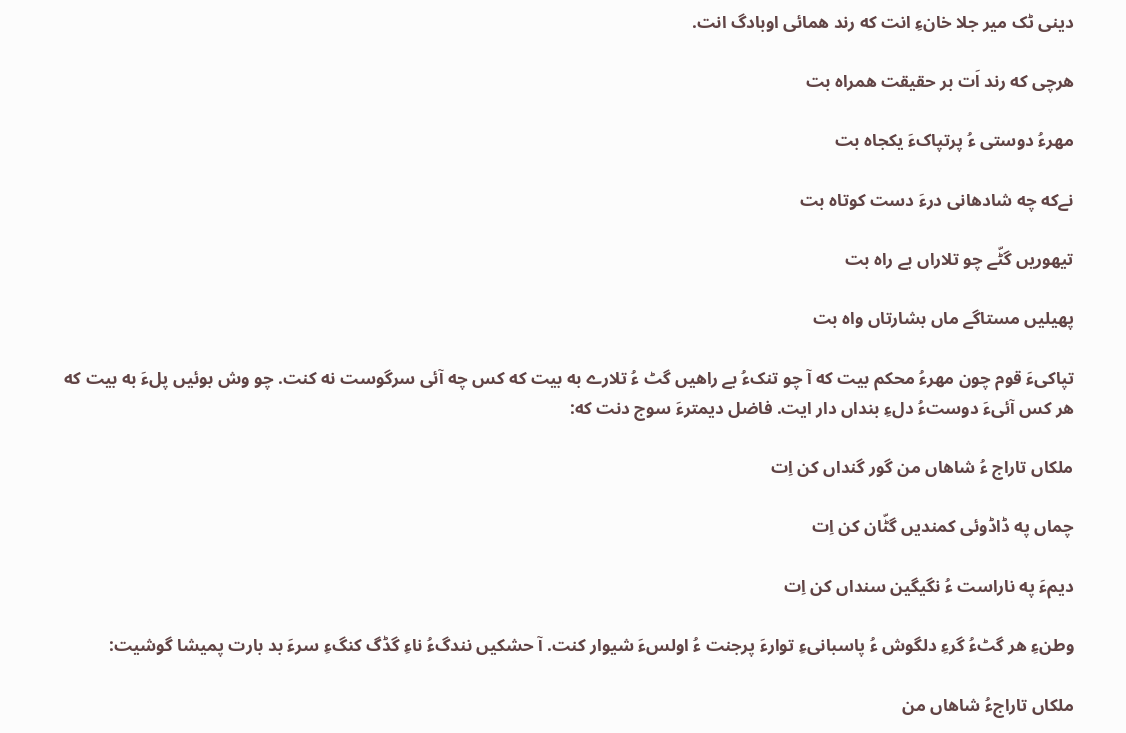دینی ٹک میر جلا خانءِ انت که رند همائی اوبادگ انت.

هرچی که رند اَت بر حقیقت همراه بت

مهرءُ دوستی ءُ پرتپاکءَ یکجاه بت

نےکه چه شادهانی درءَ دست کوتاه بت

تیهوریں گٹّے چو تلاراں بے راه بت

پهیلیں مستاگے ماں بشارتاں واه بت

تپاکیءَ قوم چون مهرءُ محکم بیت که آ چو تنکءُ بے راهیں گٹ ءُ تلارے به بیت که کس چه آئی سرگوست نه کنت. چو وش بوئیں پلءَ به بیت که هر کس آئیءَ دوستءُ دلءِ بنداں دار ایت. فاضل دیمترءَ سوج دنت که:

ملکاں تاراج ءُ شاهاں من گور گنداں کن اِت

چماں په ڈاڈوئی کمندیں گٹّان کن اِت

دیمءَ په ناراست ءُ نگیگین سنداں کن اِت

وطنءِ هر گٹءُ گرءِ دلگوش ءُ پاسبانیءِ توارءَ پرجنت ءُ اولسءَ شیوار کنت. آ حشکیں نندگءُ ناءِ گڈگ کنگءِ سرءَ بد بارت پمیشا گوشیت:

ملکاں تاراجءُ شاهاں من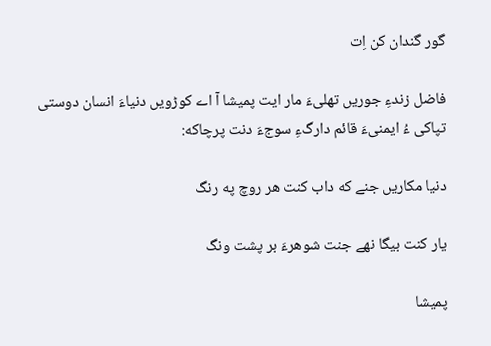گور گندان کن اِت

فاضل زندءِ جوریں تهلیءَ مار ایت پمیشا آ اے کوڑویں دنیاءَ انسان دوستی تپاکی ءُ ایمنیءَ قائم دارگءِ سوجءَ دنت پرچاکه:

دنیا مکاریں جنے که داب کنت هر روچ په رنگ

یار کنت بیگا نهے جنت شوهرءَ بر پشت ونگ

پمیشا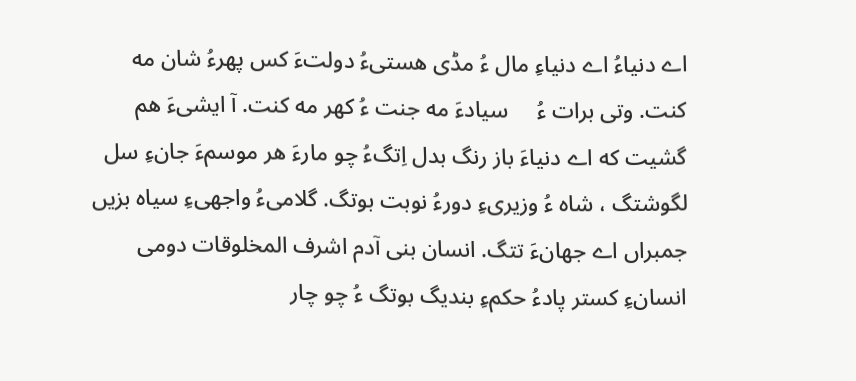اے دنیاءُ اے دنیاءِ مال ءُ مڈی هستیءُ دولتءَ کس پهرءُ شان مه کنت. وتی برات ءُ     سیادءَ مه جنت ءُ کهر مه کنت. آ ایشیءَ هم گشیت که اے دنیاءَ باز رنگ بدل اِتگءُ چو مارءَ هر موسمءَ جانءِ سل لگوشتگ ، شاه ءُ وزیریءِ دورءُ نوبت بوتگ. گلامیءُ واجهیءِ سیاه بزیں جمبراں اے جهانءَ تتگ. انسان بنی آدم اشرف المخلوقات دومی انسانءِ کستر پادءُ حکمءِ بندیگ بوتگ ءُ چو چار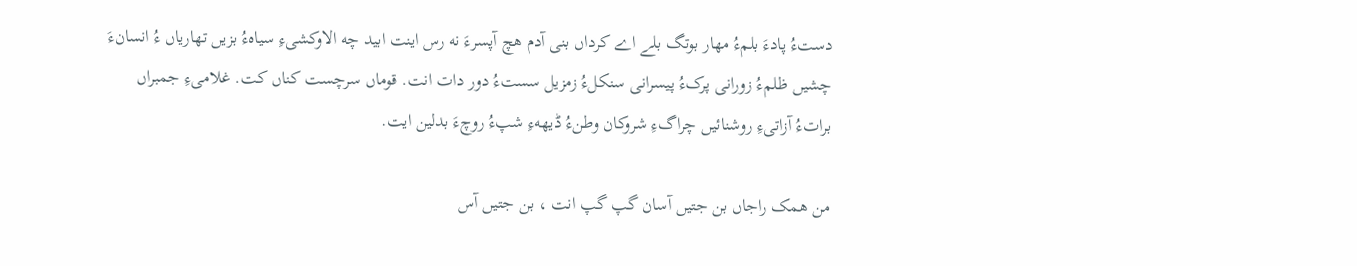دستءُ پادءَ بلمءُ مهار بوتگ بلے اے کرداں بنی آدم هچ آپسرءَ نه رس اینت ابید چه الاوکشیءِ سیاهءُ بزیں تهاریاں ءُ انسانءَ چشیں ظلمءُ زورانی پرکءُ پیسرانی سنکلءُ زمزیل سستءُ دور دات انت. قوماں سرچست کناں کت. غلامیءِ جمبراں براتءُ آزاتیءِ روشنائیں چراگءِ شروکان وطنءُ ڈیههءِ شپءُ روچءَ بدلین ایت.

من همک راجاں بن جتیں آسان گپ گپ انت ، بن جتیں آس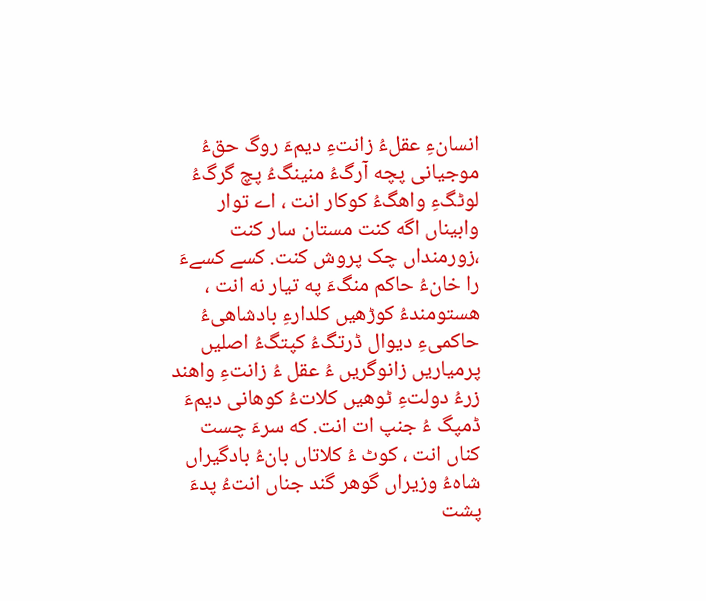انسانءِ عقلءُ زانتءِ دیمءَ روگ حقءُ موجیانی پچه آرگءُ منینگءُ پچ گرگءُ لوٹگءِ واهگءُ کوکار انت ، اے توار وابیناں اگه کنت مستان سار کنت ،زورمنداں چک پروش کنت. کسے کسےءَ را خانءُ حاکم منگءَ په تیار نه انت ، هستومندءُ کوڑهیں کلدارءِ بادشاهیءُ حاکمیءِ دیوال ڈرتگءُ کپتگءُ اصلیں پرمیاریں زانوگریں ءُ عقل ءُ زانتءِ واهند زرءُ دولتءِ ٹوهیں کلاتءُ کوهانی دیمءَ ڈمپگ ءُ جنپ ات انت. که سرءَ چست کناں انت ، کوٹ ءُ کلاتاں بانءُ بادگیراں شاهءُ وزیراں گوهر گند جناں انتءُ پدءَ پشت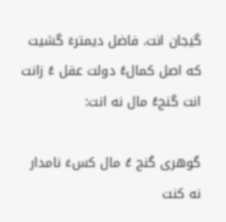گیجان انت. فاضل دیمترءَ گشیت که اصل کمالءُ دولت عقل ءُ زانت انت گنجءُ مال نه انت:

گوهری گنج ءُ مال کسءَ نامدار نه کنت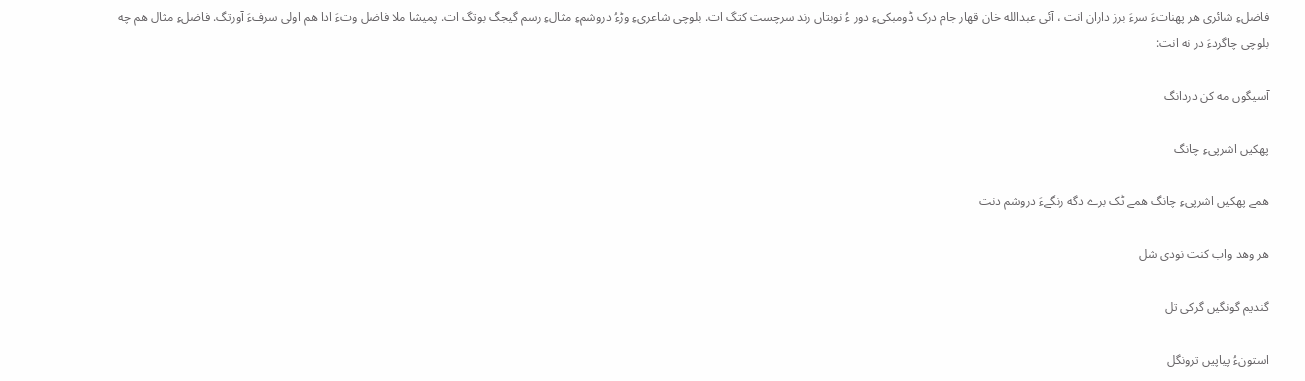فاضلءِ شائری هر پهناتءَ سرءَ برز داران انت ، آئی عبدالله خان قهار جام درک ڈومبکیءِ دور ءُ نوبتاں رند سرچست کتگ ات. بلوچی شاعریءِ وڑءُ دروشمءِ مثالءِ رسم گیجگ بوتگ ات. پمیشا ملا فاضل وتءَ ادا هم اولی سرفءَ آورتگ. فاضلءِ مثال هم چه بلوچی چاگردءَ در نه انت:

آسیگوں مه کن دردانگ

پهکیں اشرپیءِ چانگ

همے پهکیں اشرپیءِ چانگ همے ٹک برے دگه رنگےءَ دروشم دنت

هر وهد واب کنت نودی شل

گندیم گونگیں گرکی تل

استونءُ پیاپیں ترونگل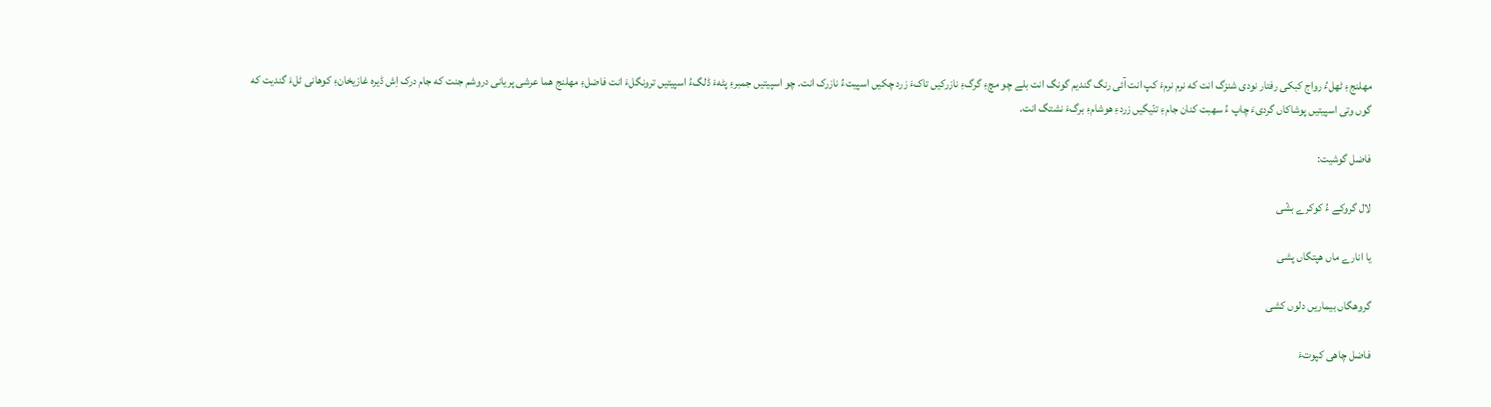مهلنجءِ ٹهلءُ رواج کبکی رفتار نودی شنزگ انت که نرم نرمءَ کپ انت آئی رنگ گندیم گونگ انت بلے چو مچءِ گرگءِ نازرکیں تاکءَ زرد چکیں اسپیتءُ نازرک انت. چو اسپیتیں جمبرءِ پٹهءَ ڈلگءُ اسپیتیں ترونگلءَ انت فاضلءِ مهلنج هما عرشی پریانی دروشم جنت که جام درک اِش ڈیره غازیخانءِ کوهانی ٹلءَ گندیت که گوں وتی اسپیتیں پوشاکاں گردیءَ چاپ ءُ سهبت کنان جامءِ تنّیگیں زردءِ هوشامءِ برگءَ نشتگ انت.

فاضل گوشیت:

لال گروکے ءُ کوکرے بشّی

یا انارے ماں هپتگاں پشی

گروهگاں بیماریں دلوں کشی

فاضل چاهی کپوتءَ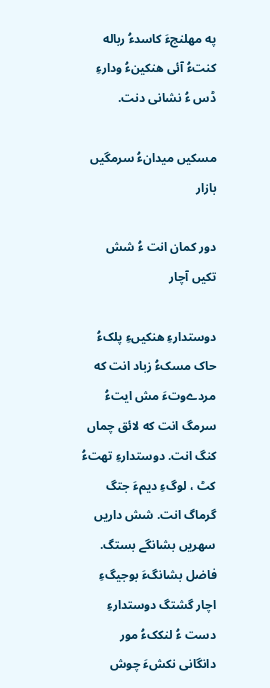په مهلنجءَ کاسدءُ رباله کنتءُ آئی هنکینءُ ودارءِ ڈس ءُ نشانی دنت.

مسکیں میدانءُ سرمگیں بازار

دور کمان انت ءُ شش تکیں آچار

دوستدارءِ هنکیںءِ پلکءُ حاک مسکءُ زباد انت که مردےوتءَ مش ایتءُ سرمگ انت که لائق چماں کنگ انت. دوستدارءِ تهتءُ کٹ ، لوگءِ دیمءَ جتگ گرماگ انت. شش داریں سهریں بشانگے بستگ. فاضل بشانگءَ بوجیگءِ اچار گشتگ دوستدارءِ دست ءُ لنککءُ مور دانگانی نکشءَ چوش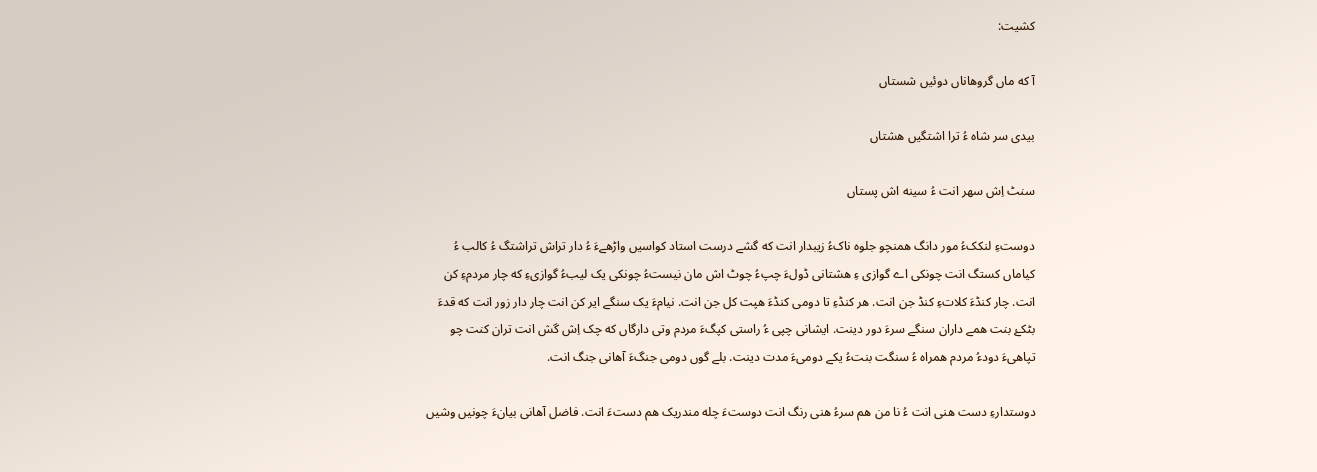کشیت:

آ که ماں گروهاناں دوئیں شستاں

بیدی سر شاه ءُ ترا اشتگیں هشتاں

سنٹ اِش سهر انت ءُ سینه اش پستاں

دوستءِ لنککءُ مور دانگ همنچو جلوه ناکءُ زیبدار انت که گشے درست استاد کواسیں واڑهےءَ ءُ دار تراش تراشتگ ءُ کالب ءُ کیاماں کستگ انت چونکی اے گوازی ءِ هشتانی ڈولءَ چپءُ چوٹ اش مان نیستءُ چونکی یک لیبءُ گوازیءِ که چار مردمءِ کن انت. چار کنڈءَ کلاتءِ کنڈ جن انت. هر کنڈءِ تا دومی کنڈءَ هپت کل جن انت. نیامءَ یک سنگے ایر کن انت چار دار زور انت که قدءَ بٹکۓ بنت همے داران سنگے سرءَ دور دینت. ایشانی چپی ءُ راستی کپگءَ مردم وتی دارگاں که چک اِش گش انت تران کنت چو تپاهیءَ دودءُ مردم همراه ءُ سنگت بنتءُ یکے دومیءَ مدت دینت. بلے گوں دومی جنگءَ آهانی جنگ انت.

دوستدارءِ دست هنی انت ءُ نا من هم سرءُ هنی رنگ انت دوستءَ چله مندریک هم دستءَ انت. فاضل آهانی بیانءَ چونیں وشیں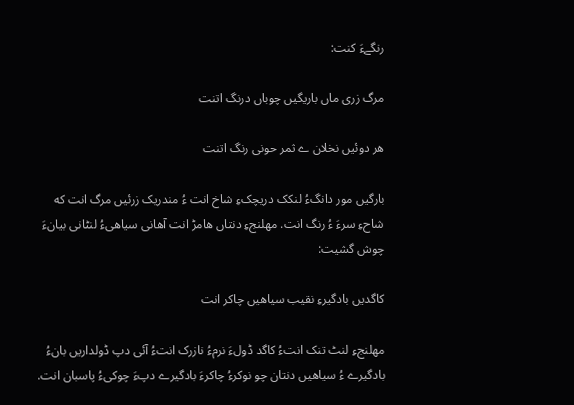رنگےءَ کنت:

مرگ زری ماں باریگیں چوباں درنگ اتنت

هر دوئیں نخلان ے ثمر حونی رنگ اتنت

بارگیں مور دانگءُ لنکک دریچکءِ شاخ انت ءُ مندریک زرئیں مرگ انت که شاحءِ سرءَ ءُ رنگ انت. مهلنجءِ دنتاں هامڑ انت آهانی سیاهیءُ لنٹانی بیانءَ چوش گشیت:

کاگدیں بادگیرءِ نقیب سیاهیں چاکر انت

مهلنجءِ لنٹ تنک انتءُ کاگد ڈولءَ نرمءُ نازرک انتءُ آئی دپ ڈولداریں بانءُ بادگیرے ءُ سیاهیں دنتان چو نوکرءُ چاکرءَ بادگیرے دپءَ چوکیءُ پاسبان انت.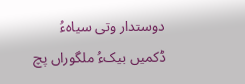دوستدار وتی سیاهءُ ڈکمیں بیکءُ ملگوراں پچ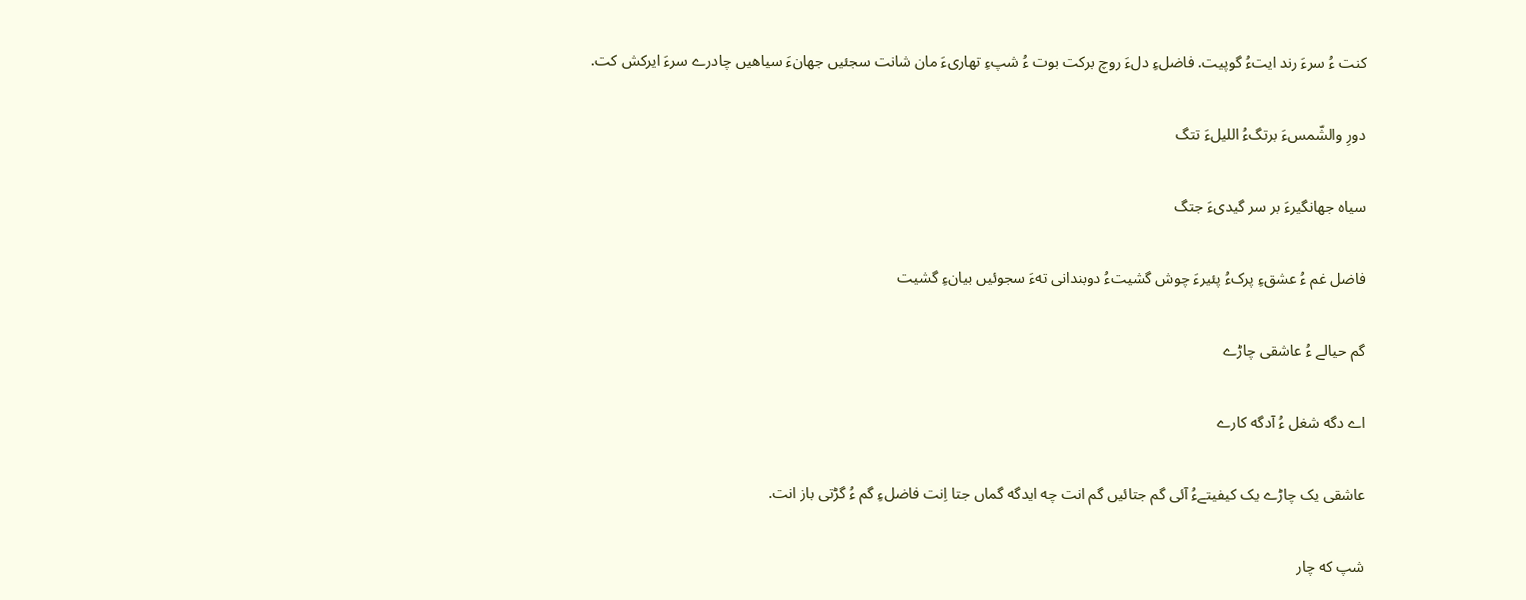کنت ءُ سرءَ رند ایتءُ گوپیت. فاضلءِ دلءَ روچ برکت بوت ءُ شپءِ تهاریءَ مان شانت سجئیں جهانءَ سیاهیں چادرے سرءَ ایرکش کت.

دورِ والشّمسءَ برتگءُ اللیلءَ تتگ

سیاه جهانگیرءَ بر سر گیدیءَ جتگ

فاضل غم ءُ عشقءِ پرکءُ پئیرءَ چوش گشیتءُ دوبندانی تهءَ سجوئیں بیانءِ گشیت

گم حیالے ءُ عاشقی چاڑے

اے دگه شغل ءُ آدگه کارے

عاشقی یک چاڑے یک کیفیتےءُ آئی گم جتائیں گم انت چه ایدگه گماں جتا اِنت فاضلءِ گم ءُ گڑتی باز انت.

شپ که چار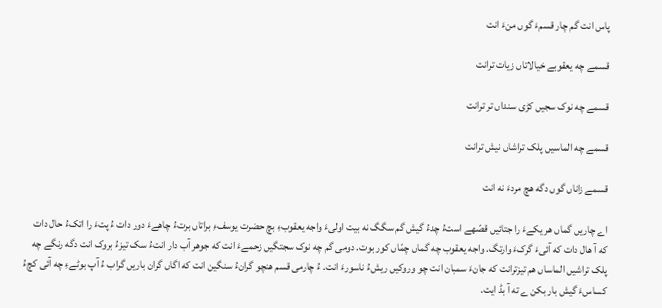پاس انت گم چار قسمءَ گوں منءَ انت

قسمے چه یعقوبے خیالاتاں زیات ترانت

قسمے چه نوک سجیں کڑی سنداں تر ترانت

قسمے چه الماسیں پلک تراشاں نیش ترانت

قسمے زاناں گوں دگه هچ مردءَ نه انت

اے چاریں گماں هر یکےءَ را جتائیں قصّهے استءُ چدءُ گیش گم سگگ نه بیت اولیءَ واجه یعقوبءِ بچ حضرت یوسفءِ براتاں برتءُ چاهےءَ دور دات ءُ پتءَ را اتکءُ حال دات که آ هال دات که آئیءَ گرکءَ وارتگ. واجه یعقوب چه گماں چمّاں کور بوت. دومی گم چه نوک سجتگیں زحمےءَ انت که جوهر آب دار انتءُ سک تیزءُ بروک انت دگه رنگے چه پلک تراشیں الماساں هم تیزترانت که جانءَ سمبان انت چو وروکیں ریشءُ ناسورءَ انت. ءُ چارمی قسم هنچو گرانءُ سنگین انت که اگاں گران باریں گراب ءُ آپ بوٹےءِ چه آئی کچءُ کساسءَ گیش بار بکن ے ته آ بڈ ایت.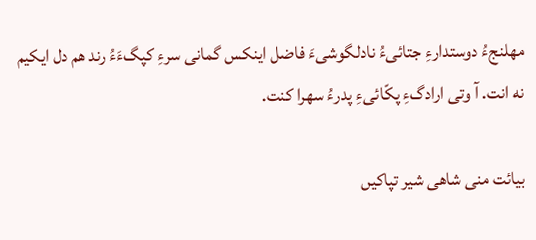مهلنجءُ دوستدارءِ جتائیءُ نادلگوشیءَ فاضل اینکس گمانی سرءِ کپگءَءُ رند هم دل ایکیم نه انت. آ وتی ارادگءِ پکّائیءِ پدرءُ سهرا کنت.

بیائت منی شاهی شیر تپاکیں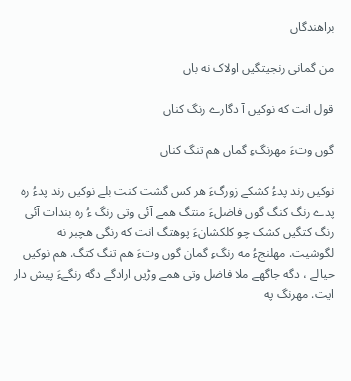براهندگاں

من گمانی رنجیتگیں اولاک نه باں

قول انت که نوکیں آ دگارے رنگ کناں

گوں وتءَ مهرنگءِ گماں هم تنگ کناں

نوکیں رند پدءُ کشکے زورگءَ هر کس گشت کنت بلے نوکیں رند پدءُ ره پدے رنگ کنگ گوں فاضلءَ منتگ همے آئی وتی رنگ ءُ ره بندات آئی رنگ کتگیں کشک چو کلکشانءَ پوهتگ انت که رنگی هچبر نه لگوشیت. مهلنجءُ مه رنگءِ گمان گوں وتءَ هم تنگ کتگ. هم نوکیں حیالے ، دگه جاگهے ملا فاضل وتی همے وڑیں ارادگے دگه رنگےءَ پیش دار ایت. مهرنگ په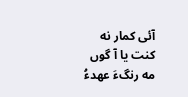آئی کمار نه کنت یا آ گوں مه رنگءَ عهدءُ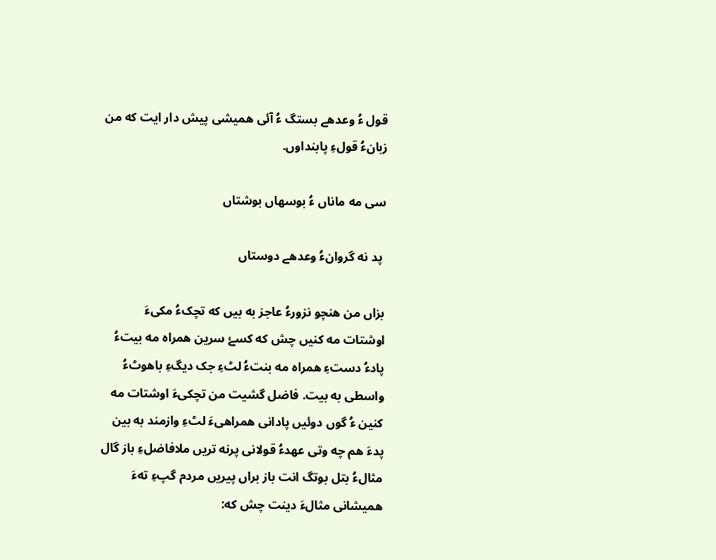قول ءُ وعدهے بستگ ءُ آئی همیشی پیش دار ایت که من زبانءُ قولءِ پابنداوں.

سی مه ماناں ءُ بوسهاں بوشتاں

 پد نه گروانءُ وعدهے دوستاں

بزاں من هنچو نزورءُ عاجز به بیں که تچکءُ مکیءَ اوشتات مه کنیں چش که کسۓ سرین همراه مه بیتءُ پادءُ دستءِ همراه مه بنتءُ لٹءِ جک دیگءِ باهوٹءُ واسطی به بیت. فاضل گشیت من تچکیءَ اوشتات مه کنین ءُ گوں دوئیں پادانی همراهیءَ لٹءِ وازمند به بین پدءَ هم چه وتی عهدءُ قولانی پرنه تریں ملافاضلءِ باز گال مثالءُ بتل بوتگ انت باز براں پیریں مردم گپءِ تهءَ همیشانی مثالءَ دینت چش که: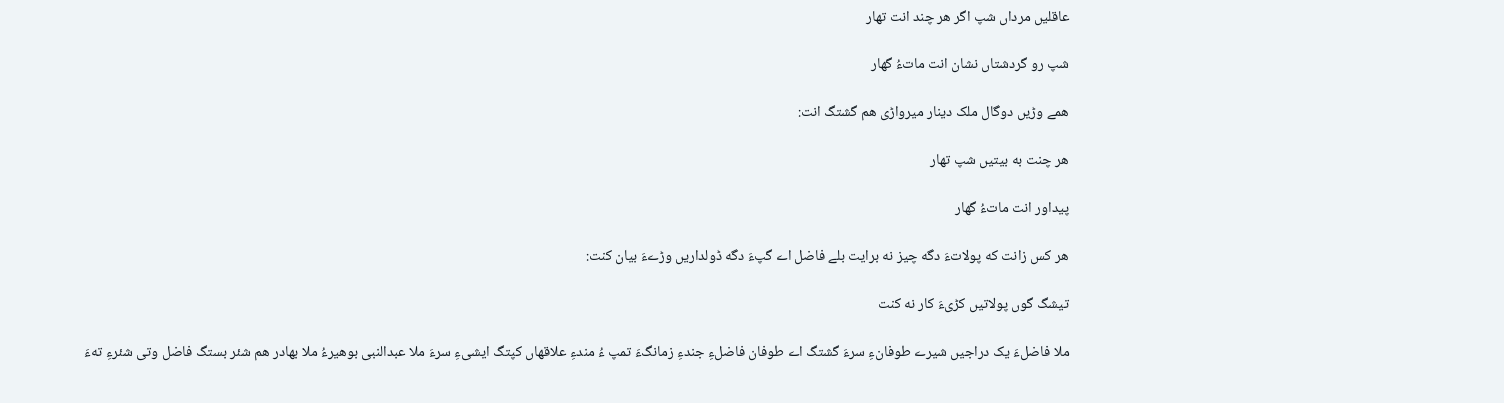عاقلیں مرداں شپ اگر هر چند انت تهار

شپ رو گردشتاں نشان انت ماتءُ گهار

همے وڑیں دوگال ملک دینار میرواڑی هم گشتگ انت:

هر چنت به بیتیں شپ تهار

پیداور انت ماتءُ گهار

هر کس زانت که پولاتءَ دگه چیز نه برایت بلے فاضل اے گپءَ دگه ڈولداریں وڑےءَ بیان کنت:

تیشگ گوں پولاتیں کڑیءَ کار نه کنت

ملا فاضلءَ یک دراجیں شیرے طوفانءِ سرءَ گشتگ اے طوفان فاضلءِ جندءِ زمانگءَ تمپ ءُ مندءِ علاقهاں کپتگ ایشیءِ سرءَ ملا عبدالنبی بوهیرءُ ملا بهادر هم شئر بستگ فاضل وتی شئرءِ تهءَ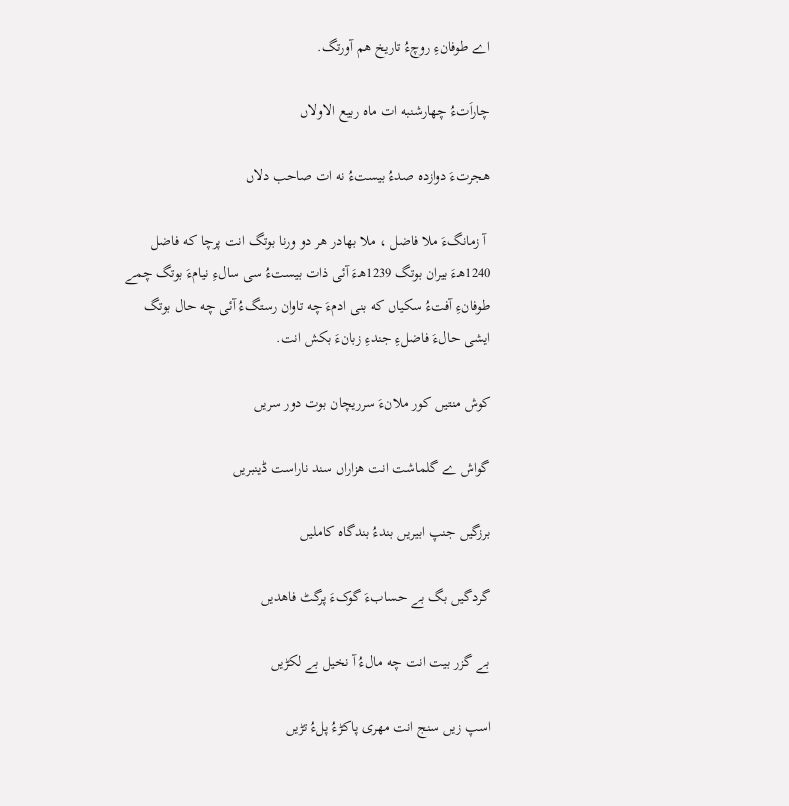اے طوفانءِ روچءُ تاریخ هم آورتگ.

چاراَتءُ چهارشنبه ات ماه ربیع الاولاں

هجرتءَ دوازده صدءُ بیستءُ نه ات صاحب دلاں

 آ زمانگءَ ملا فاضل ، ملا بهادر هر دو ورنا بوتگ انت پرچا که فاضل 1240هـءَ بیران بوتگ 1239هـءَ آئی ذات بیستءُ سی سالءِ نیامءَ بوتگ چمے طوفانءِ آفتءُ سکیاں که بنی ادمءَ چه تاوان رستگءُ آئی چه حال بوتگ ایشی حالءَ فاضلءِ جندءِ زبانءَ بکش انت.

کوش منتیں کور ملانءَ سرریچان بوت دور سریں

گواش ے گلماشت انت هزاراں سند ناراست ڈینبریں

برزگیں جنپ ابیریں بندءُ بندگاه کاملیں

گردگیں بگ بے حسابءَ گوکءَ پرگٹ فاهدیں

بے گزر بیت انت چه مالءُ آ نخیل بے لکڑیں

اسپ زیں سنج انت مهری پاکڑءُ پلءُ تڑیں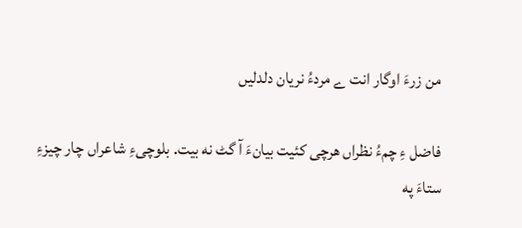من زرءَ اوگار انت ے مردءُ نریان دلدلیں

فاضل ءِ چمءُ نظراں هرچی کئیت بیانءَ آ گٹ نه بیت. بلوچیءِ شاعراں چار چیزءِ ستاءَ په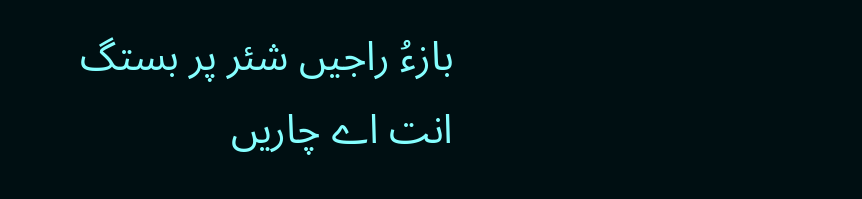بازءُ راجیں شئر پر بستگ انت اے چاریں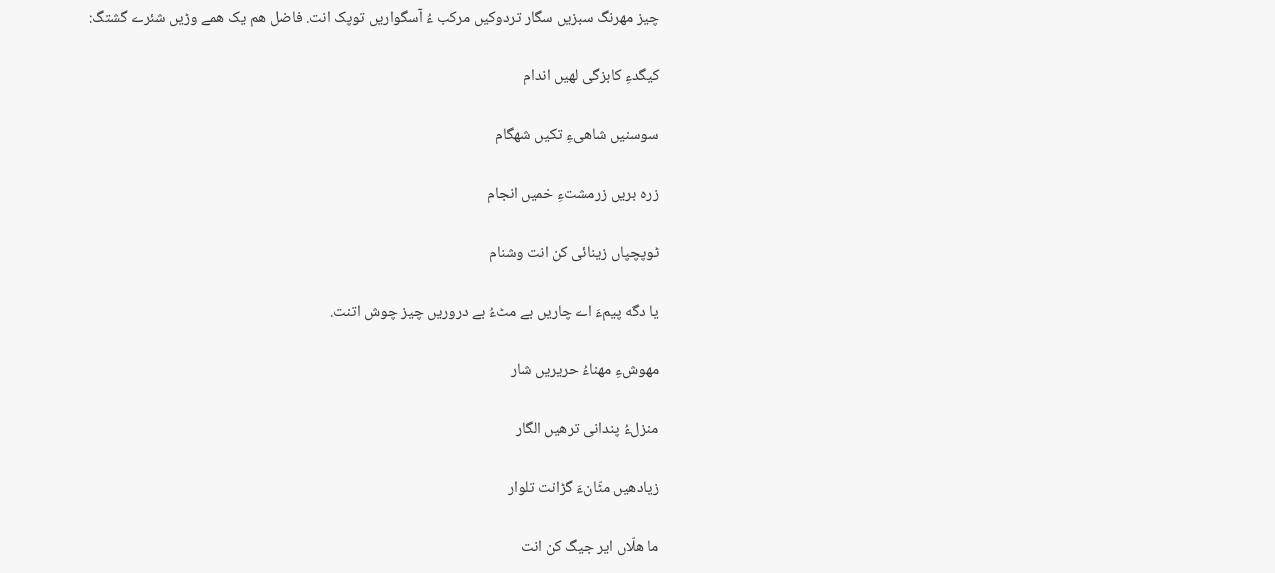چیز مهرنگ سبزیں سگار تردوکیں مرکب ءُ آسگواریں توپک انت. فاضل هم یک همے وڑیں شئرے گشتگ:

کیگدءِ کابزگی لهیں اندام

سوسنیں شاهیءِ تکیں شهگام

زره بریں زرمشتءِ خمیں انجام

ٹوپچپاں زینائی کن انت وشنام

یا دگه پیمءَ اے چاریں بے مٹءُ بے دروریں چیز چوش اتنت.

مهوشءِ مهناءُ حریریں شار

منزلءُ پندانی ترهیں الگار

زیادهیں مٹّانءَ گڑانت تلوار

ما هلّاں ایر جیگ کن انت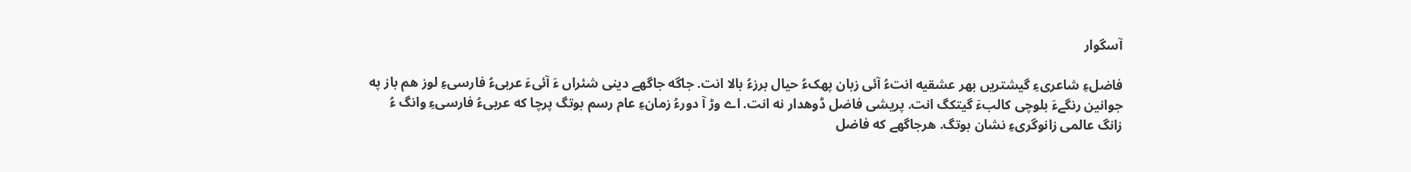آسگوار

فاضلءِ شاعریءِ گیشتریں بهر عشقیه انتءُ آئی زبان پهکءُ حیال برزءُ بالا انت. جاگه جاگهے دینی شئراں ءَ آئیءَ عربیءُ فارسیءِ لوز هم باز په جوانین رنگےءَ بلوچی کالبءَ گیتکگ انت. پریشی فاضل ڈوهدار نه انت. اے وڑ آ دورءُ زمانءِ عام رسم بوتگ پرچا که عربیءُ فارسیءِ وانگ ءُ زانگ عالمی زانوگریءِ نشان بوتگ. هرجاگهے که فاضل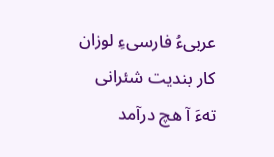عربیءُ فارسیءِ لوزان کار بندیت شئرانی تهءَ آ هچ درآمد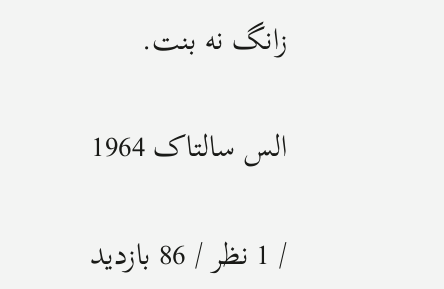زانگ نه بنت.

الس سالتاک 1964

/ 1 نظر / 86 بازدید